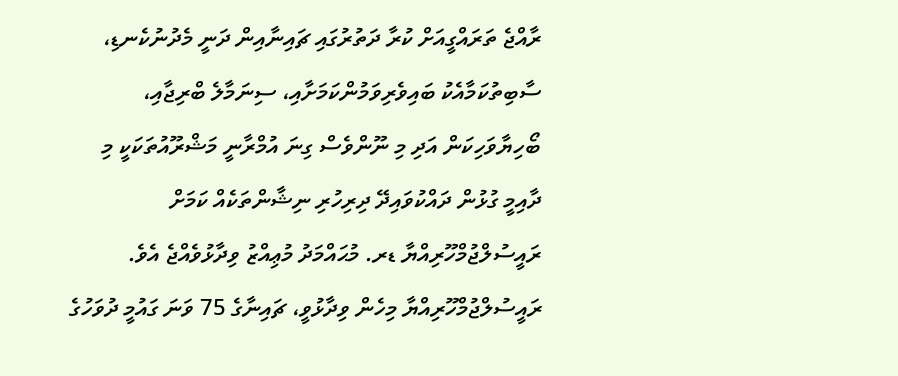ރާއްޖެ ތަރައްގީއަށް ކުރާ ދަތުރުގައި ޗައިނާއިން ދަނީ މެދުނުކެނޑި، ސާބިތުކަމާއެކު ބައިވެރިވަމުންކަމަށާއި، ސިނަމާލެ ބްރިޖާއި، ބޯހިޔާވަހިކަން އަދި މި ނޫންވެސް ގިނަ އުމްރާނީ މަޝްރޫއުތަކަކީ މި ދާއިމީ ގުޅުން ދައްކުވައިދޭ ދިރިހުރި ނިޝާންތަކެއް ކަމަށް ރައީސުލްޖުމްހޫރިއްޔާ ޑރ. މުޙައްމަދު މުޢިއްޒު ވިދާޅުވެއްޖެ އެވެ.
ރައީސުލްޖުމްހޫރިއްޔާ މިހެން ވިދާޅުވީ، ޗައިނާގެ 75 ވަނަ ގައުމީ ދުވަހުގެ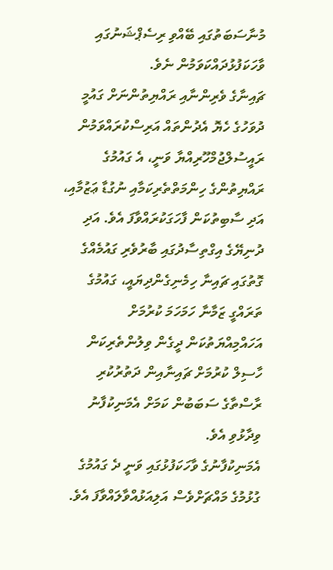މުނާސަބަތުގައި ބޭއްވި ރިސެޕްޝަނުގައި ވާހަކަފުޅުދައްކަވަމުން ނެވެ.
ޗައިނާގެ ވެރިންނާއި ރައްޔިތުންނަށް ގައުމީ ދުވަހުގެ ހެޔޮ އެދުންތައް އަރިސްކުރައްވަމުން ރައީސުލްޖުމްހޫރިއްޔާ ވަނީ، އެ ގައުމުގެ ރައްޔިތުންގެ ހިންމަތްތެރިކަމާއި ނުގުޑާ ޢަޒުމާއި، އަދި ސާބިތުކަން ފާހަގަކުރައްވާފަ އެވެ. އަދި ދުނިޔޭގެ އިގްތިސާދުގައި ބާރުވެރި ގައުމެއްގެ ގޮތުގައި ޗައިނާ ހިމެނިގެންދިޔައީ، ގައުމުގެ ތަރައްގީ ޒަމާނާ ހަމަހަމަ ކުރުމަށް އަހައްމިއްޔަތުކަން ދީގެން ވިލުންތެރިކަން ހާސިލް ކުރުމަށް ޗައިނާއިން ދަތުރުކުރި ރާސްތާގެ ސަބަބުން ކަމަށް އެމަނިކުފާނު ވިދާޅުވި އެވެ.
އެމަނިކުފާނުގެ ވާހަކަފުޅުގައި ވަނީ ދެ ގައުމުގެ ގުޅުމުގެ މައްޗަށްވެސް އަލިއަޅުއްވާލައްވާފަ އެވެ.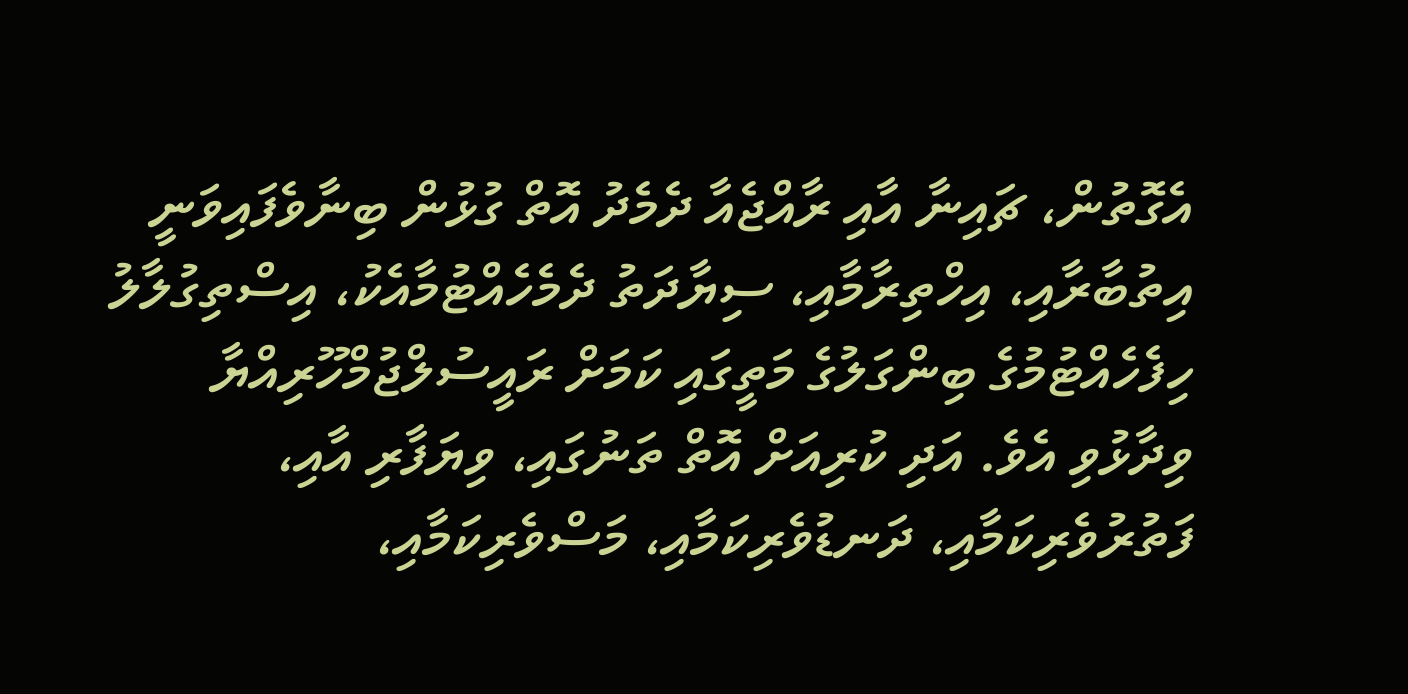އެގޮތުން، ޗައިނާ އާއި ރާއްޖެއާ ދެމެދު އޮތް ގުޅުން ބިނާވެފައިވަނީ އިތުބާރާއި، އިހްތިރާމާއި، ސިޔާދަތު ދެމެހެއްޓުމާއެކު، އިސްތިގުލާލު ހިފެހެއްޓުމުގެ ބިންގަލުގެ މަތީގައި ކަމަށް ރައީސުލްޖުމްހޫރިއްޔާ ވިދާޅުވި އެވެ. އަދި ކުރިއަށް އޮތް ތަނުގައި، ވިޔަފާރި އާއި، ފަތުރުވެރިކަމާއި، ދަނޑުވެރިކަމާއި، މަސްވެރިކަމާއި،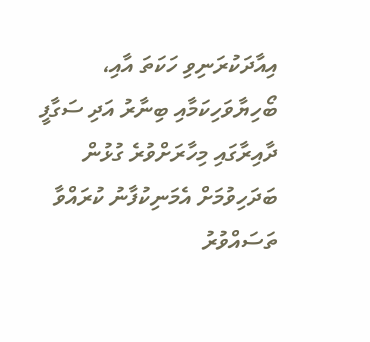އިއާދަކުރަނިވި ހަކަތަ އާއި، ބޯހިޔާވަހިކަމާއި ބިނާރު އަދި ސަގާފީ ދާއިރާގައި މިހާރަށްވުރެ ގުޅުން ބަދަހިވުމަށް އެމަނިކުފާނު ކުރައްވާ ތަސައްވުރު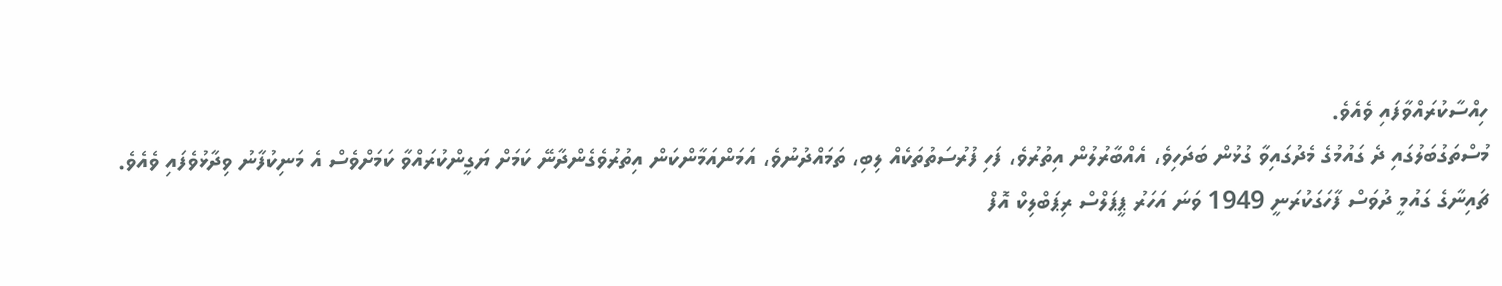ހިއްސާކުރައްވާފައި ވެއެވެ.
މުސްތަގުބަލުގައި ދެ ގައުމުގެ މެދުގައިވާ ގުޅުން ބަދަހިވެ، އެއްބާރުލުން އިތުރުވެ، ފަހި ފުރުސަތުތަކެއް ލިބި، ތަމައްދުނުވެ، އަމަންއަމާންކަން އިތުރުވެގެންދާނޭ ކަމަށް ޔަގީންކުރައްވާ ކަމަށްވެސް އެ މަނިކުފާނު ވިދާޅުވެފައި ވެއެވެ.
ޗައިނާގެ ގައުމީ ދުވަސް ފާހަގަކުރަނީ 1949 ވަނަ އަހަރު ޕީޕަލްސް ރިޕަބްލިކް އޮފް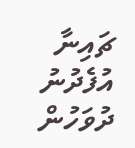ޗައިނާ އުފެދުނު ދުވަހުން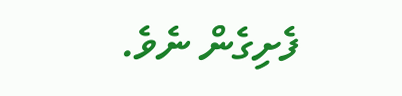ފެށިގެން ނެވެ.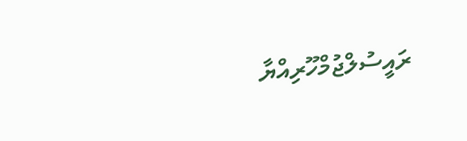ރައީސުލްޖުމްހޫރިއްޔާ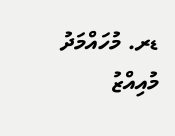ޑރ. މުހައްމަދު މުއިއްޒު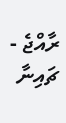ރާއްޖެ - ޗައިނާ